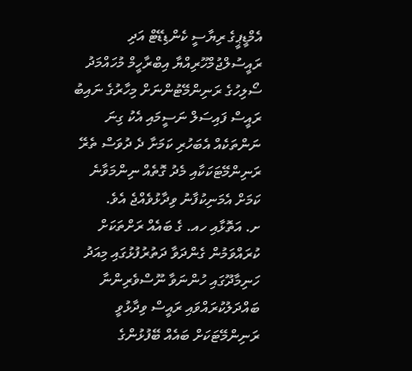އެމްޑީޕީގެ ރިޔާސީ ކެންޑިޑޭޓް އަދި ރައީސުލްޖުމްހޫރިއްޔާ އިބްރާހީމް މުހައްމަދު ސޯލިހުގެ ރަނިންމޭޓުންނަށް މިހާރުގެ ނައިބު ރައީސް ފައިސަލް ނަސީމައި އެކު ގިނަ ނަންތަކެއް އެބަހުރި ކަމަށާ ދެ ދުވަސް ތެރޭ ރަނިންމޭޓަކަކާއި މެދު ގޮތެއް ނިންމަވާނެ ކަމަށް އެމަނިކުފާނު ވިދާޅުވެއްޖެ އެވެ.
ށ. އަތޮޅާއި ހއ. ގެ ބައެއް ރަށްތަކަށް ކުރައްވަމުން ގެންދަވާ ދަތުރުފުޅުގައި މިއަދު ހަނިމާދޫގައި ހުންނަވާ ނޫސްވެރިންނާ ބައްދަލުކުރައްވައި ރައީސް ވިދާޅުވީ ރަނިންމޭޓަކަށް ބައެއް ބޭފުޅުންގެ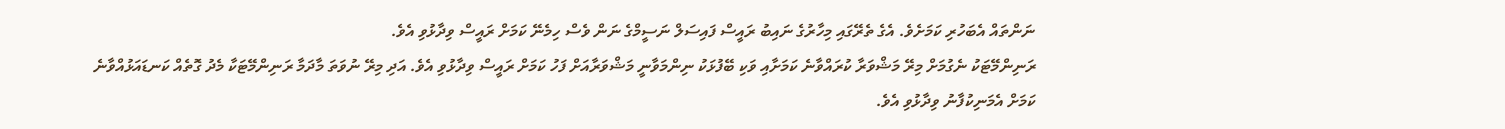ނަންތައް އެބަހުރި ކަމަށެވެ. އެގެ ތެރޭގައި މިހާރުގެ ނައިބު ރައީސް ފައިސަލް ނަސީމްގެ ނަން ވެސް ހިމެނޭ ކަމަށް ރައީސް ވިދާޅުވި އެވެ.
ރަނިންމޭޓަކު ނެގުމަށް މިރޭ މަޝްވަރާ ކުރައްވާނެ ކަމަށާއި ވަކި ބޭފުޅަކު ނިންމަވާނީ މަޝްވަރާއަށް ފަހު ކަމަށް ރައީސް ވިދާޅުވި އެވެ. އަދި މިރޭ ނުވަތަ މާދަމާ ރަނިންމޭޓަކާ މެދު ގޮތެއް ކަނޑައަޅުއްވާނެ ކަމަށް އެމަނިކުފާނު ވިދާޅުވި އެވެ.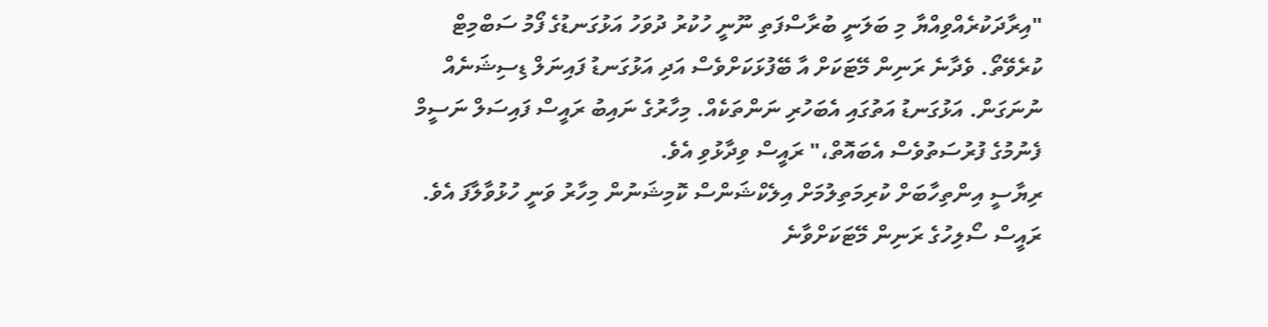"އިރާދަކުރެއްވިއްޔާ މި ބަލަނީ ބުރާސްފަތި ނޫނީ ހުކުރު ދުވަހު އަޅުގަނޑުގެ ފޯމު ސަބްމިޓް ކުރެވޭތޯ. ވެދާނެ ރަނިން މޭޓަކަށް އާ ބޭފުޅަކަށްވެސް އަދި އަޅުގަނޑު ފައިނަލް ޑިސިޝަނެއް ނުނަގަން. އަޅުގަނޑު އަތުގައި އެބަހުރި ނަންތަކެއް. މިހާރުގެ ނައިބު ރައީސް ފައިސަލް ނަސީމް ފެނުމުގެ ފުރުސަތުވެސް އެބައޮތް،" ރައީސް ވިދާޅުވި އެވެ.
ރިޔާސީ އިންތިހާބަށް ކުރިމަތިލުމަށް އިލެކްޝަންސް ކޮމިޝަނުން މިހާރު ވަނީ ހުޅުވާލާފަ އެވެ.
ރައީސް ސޯލިހުގެ ރަނިން މޭޓަކަށްވާނެ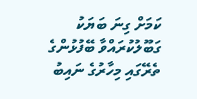ކަމަށް ގިނަ ބަޔަކު ގަބޫލުކުރައްވާ ބޭފުޅުންގެ ތެރޭގައި މިހާރުގެ ނައިބު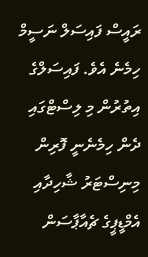ރައީސް ފައިސަލް ނަސީމް ހިމެނެ އެވެ. ފައިސަލްގެ އިތުރުން މި ލިސްޓްގައި ދެން ހިމެނެނީ ފޮރިން މިނިސްޓަރު ޝާހިދާއި އެމްޑީޕީގެ ޗެއާޕާސަން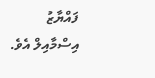ފައްޔާޒު އިސްމާއިލް އެވެ.